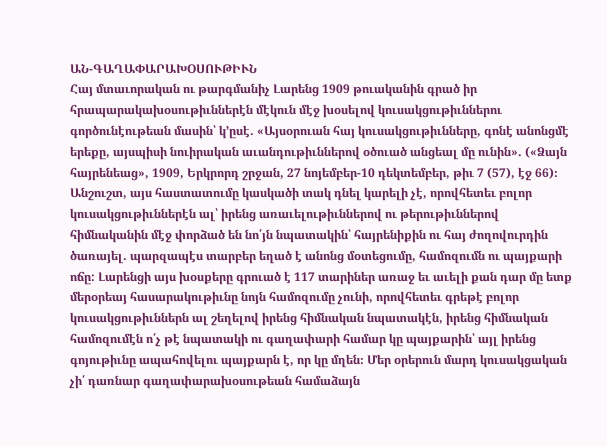ԱՆ-ԳԱՂԱՓԱՐԱԽՕՍՈՒԹԻՒՆ
Հայ մտաւորական ու թարգմանիչ Լարենց 1909 թուականին գրած իր հրապարակախօսութիւններէն մէկուն մէջ խօսելով կուսակցութիւններու գործունէութեան մասին՝ կ՚ըսէ. «Այսօրուան հայ կուսակցութիւնները, գոնէ անոնցմէ երեքը, այսպիսի նուիրական աւանդութիւններով օծուած անցեալ մը ունին». («Ձայն հայրենեաց», 1909, Երկրորդ շրջան, 27 նոյեմբեր-10 դեկտեմբեր, թիւ 7 (57), էջ 66)։ Անշուշտ, այս հաստատումը կասկածի տակ դնել կարելի չէ, որովհետեւ բոլոր կուսակցութիւններէն ալ՝ իրենց առաւելութիւններով ու թերութիւններով հիմնականին մէջ փորձած են նո՛յն նպատակին՝ հայրենիքին ու հայ ժողովուրդին ծառայել. պարզապէս տարբեր եղած է անոնց մօտեցումը, համոզումն ու պայքարի ոճը: Լարենցի այս խօսքերը գրուած է 117 տարիներ առաջ եւ աւելի քան դար մը ետք մերօրեայ հասարակութիւնը նոյն համոզումը չունի, որովհետեւ գրեթէ բոլոր կուսակցութիւններն ալ շեղելով իրենց հիմնական նպատակէն, իրենց հիմնական համոզումէն ո՛չ թէ նպատակի ու գաղափարի համար կը պայքարին՝ այլ իրենց գոյութիւնը ապահովելու պայքարն է, որ կը մղեն։ Մեր օրերուն մարդ կուսակցական չի՛ դառնար գաղափարախօսութեան համաձայն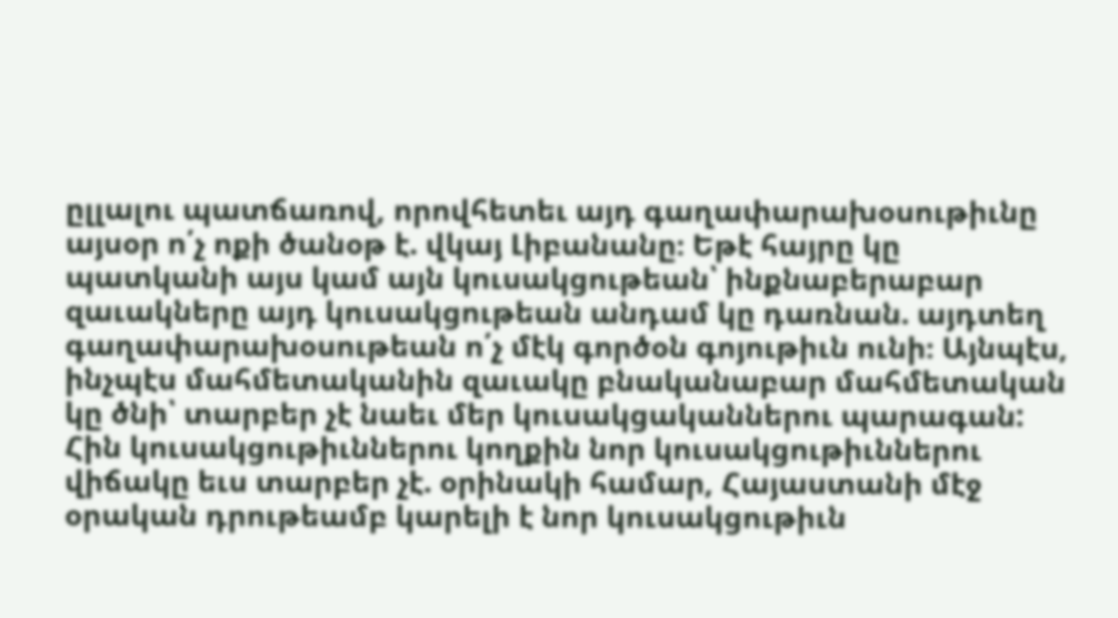ըլլալու պատճառով, որովհետեւ այդ գաղափարախօսութիւնը այսօր ո՛չ ոքի ծանօթ է. վկայ Լիբանանը։ Եթէ հայրը կը պատկանի այս կամ այն կուսակցութեան՝ ինքնաբերաբար զաւակները այդ կուսակցութեան անդամ կը դառնան. այդտեղ գաղափարախօսութեան ո՛չ մէկ գործօն գոյութիւն ունի։ Այնպէս, ինչպէս մահմետականին զաւակը բնականաբար մահմետական կը ծնի՝ տարբեր չէ նաեւ մեր կուսակցականներու պարագան:
Հին կուսակցութիւններու կողքին նոր կուսակցութիւններու վիճակը եւս տարբեր չէ. օրինակի համար, Հայաստանի մէջ օրական դրութեամբ կարելի է նոր կուսակցութիւն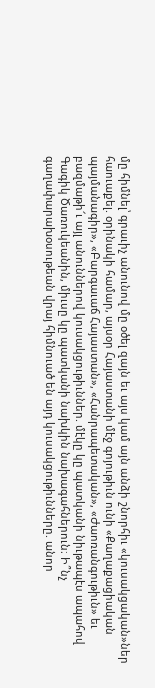մը հիմնել՝ գրաւիչ անունով մը օծել զայն եւ այս կամ այն անձի շնորհիւ «կուսակցական»ներ հաուաքել. օրինակի համար, այսօր Հայաստանի մէջ գոյութիւն ունի «Քաղաքացիական պայմանագիր», «Բարգաւաճ Հայաստան», «Հանրապետական», «Ժաոռանգութիւն» եւ բազմաթի՜ւ այլ անուններով կուսակցութիւններ. մէկը կը պատկանի նիւթապէս ապահով Գագիկ Ծառուկեանին, միւսը կը պատկանի նախկին նախագահներուն։ Ի՞նչ գաղափարախօսութեան վրայ հիմնուած են այդ կուսակցութիւնները. անոր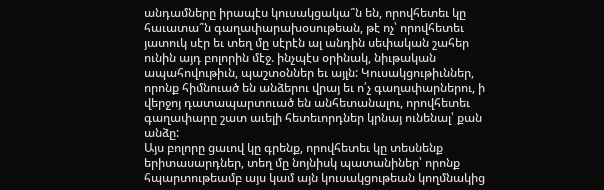անդամները իրապէս կուսակցակա՞ն են, որովհետեւ կը հաւատա՞ն գաղափարախօսութեան, թէ ոչ՝ որովհետեւ յատուկ սէր եւ տեղ մը սէրէն ալ անդին սեփական շահեր ունին այդ բոլորին մէջ. ինչպէս օրինակ, նիւթական ապահովութիւն, պաշտօններ եւ այլն: Կուսակցութիւններ, որոնք հիմնուած են անձերու վրայ եւ ո՛չ գաղափարներու, ի վերջոյ դատապարտուած են անհետանալու, որովհետեւ գաղափարը շատ աւելի հետեւորդներ կրնայ ունենալ՝ քան անձը:
Այս բոլորը ցաւով կը գրենք, որովհետեւ կը տեսնենք երիտասարդներ, տեղ մը նոյնիսկ պատանիներ՝ որոնք հպարտութեամբ այս կամ այն կուսակցութեան կողմնակից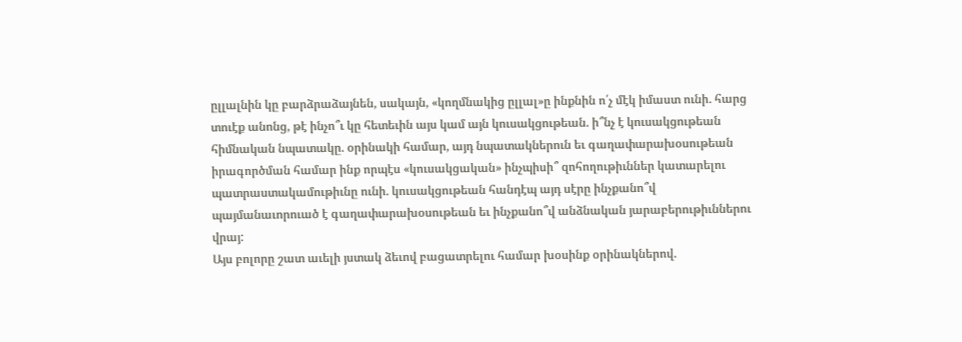ըլլալնին կը բարձրաձայնեն, սակայն, «կողմնակից ըլլալ»ը ինքնին ո՛չ մէկ իմաստ ունի. հարց տուէք անոնց, թէ ինչո՞ւ կը հետեւին այս կամ այն կուսակցութեան. ի՞նչ է կուսակցութեան հիմնական նպատակը. օրինակի համար, այդ նպատակներուն եւ գաղափարախօսութեան իրագործման համար ինք որպէս «կուսակցական» ինչպիսի՞ զոհողութիւններ կատարելու պատրաստակամութիւնը ունի. կուսակցութեան հանդէպ այդ սէրը ինչքանո՞վ պայմանաւորուած է գաղափարախօսութեան եւ ինչքանո՞վ անձնական յարաբերութիւններու վրայ:
Այս բոլորը շատ աւելի յստակ ձեւով բացատրելու համար խօսինք օրինակներով.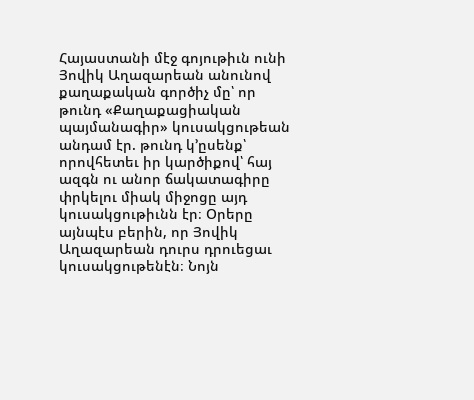Հայաստանի մէջ գոյութիւն ունի Յովիկ Աղազարեան անունով քաղաքական գործիչ մը՝ որ թունդ «Քաղաքացիական պայմանագիր» կուսակցութեան անդամ էր. թունդ կ՚ըսենք՝ որովհետեւ իր կարծիքով՝ հայ ազգն ու անոր ճակատագիրը փրկելու միակ միջոցը այդ կուսակցութիւնն էր։ Օրերը այնպէս բերին, որ Յովիկ Աղազարեան դուրս դրուեցաւ կուսակցութենէն։ Նոյն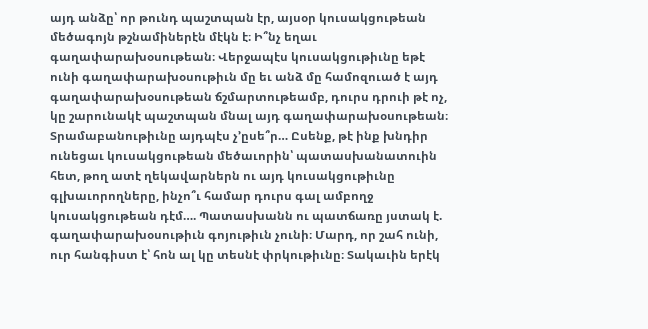այդ անձը՝ որ թունդ պաշտպան էր, այսօր կուսակցութեան մեծագոյն թշնամիներէն մէկն է։ Ի՞նչ եղաւ գաղափարախօսութեան։ Վերջապէս կուսակցութիւնը եթէ ունի գաղափարախօսութիւն մը եւ անձ մը համոզուած է այդ գաղափարախօսութեան ճշմարտութեամբ, դուրս դրուի թէ ոչ, կը շարունակէ պաշտպան մնալ այդ գաղափարախօսութեան։ Տրամաբանութիւնը այդպէս չ՚ըսե՞ր… Ըսենք, թէ ինք խնդիր ունեցաւ կուսակցութեան մեծաւորին՝ պատասխանատուին հետ, թող ատէ ղեկավարներն ու այդ կուսակցութիւնը գլխաւորողները, ինչո՞ւ համար դուրս գալ ամբողջ կուսակցութեան դէմ…. Պատասխանն ու պատճառը յստակ է. գաղափարախօսութիւն գոյութիւն չունի։ Մարդ, որ շահ ունի, ուր հանգիստ է՝ հոն ալ կը տեսնէ փրկութիւնը։ Տակաւին երէկ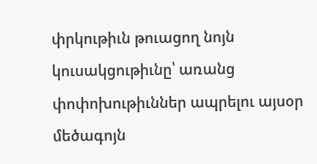փրկութիւն թուացող նոյն կուսակցութիւնը՝ առանց փոփոխութիւններ ապրելու այսօր մեծագոյն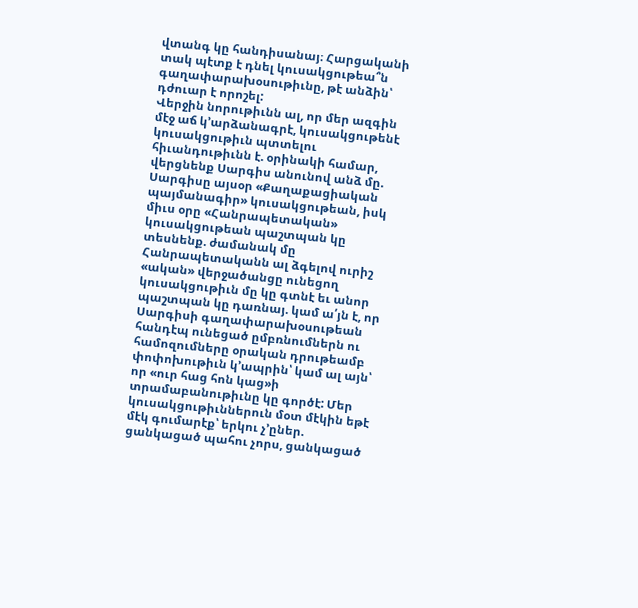վտանգ կը հանդիսանայ։ Հարցականի տակ պէտք է դնել կուսակցութեա՞ն գաղափարախօսութիւնը, թէ անձին՝ դժուար է որոշել:
Վերջին նորութիւնն ալ, որ մեր ազգին մէջ աճ կ՚արձանագրէ, կուսակցութենէ կուսակցութիւն պտտելու հիւանդութիւնն է. օրինակի համար, վերցնենք Սարգիս անունով անձ մը. Սարգիսը այսօր «Քաղաքացիական պայմանագիր» կուսակցութեան, իսկ միւս օրը «Հանրապետական» կուսակցութեան պաշտպան կը տեսնենք. ժամանակ մը Հանրապետականն ալ ձգելով ուրիշ «ական» վերջածանցը ունեցող կուսակցութիւն մը կը գտնէ եւ անոր պաշտպան կը դառնայ. կամ ա՛յն է, որ Սարգիսի գաղափարախօսութեան հանդէպ ունեցած ըմբռնումներն ու համոզումները օրական դրութեամբ փոփոխութիւն կ՚ապրին՝ կամ ալ այն՝ որ «ուր հաց հոն կաց»ի տրամաբանութիւնը կը գործէ: Մեր կուսակցութիւններուն մօտ մէկին եթէ մէկ գումարէք՝ երկու չ՚ըներ. ցանկացած պահու չորս, ցանկացած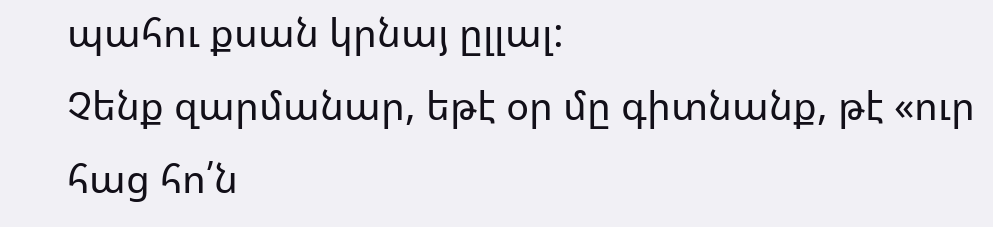պահու քսան կրնայ ըլլալ:
Չենք զարմանար, եթէ օր մը գիտնանք, թէ «ուր հաց հո՛ն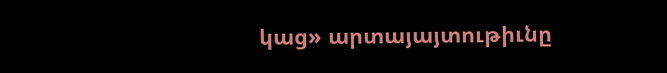կաց» արտայայտութիւնը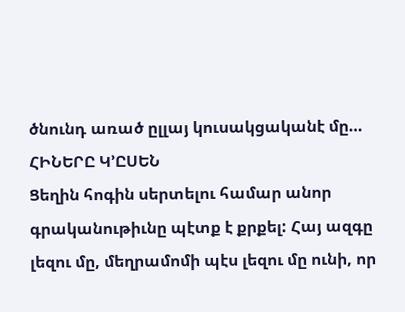ծնունդ առած ըլլայ կուսակցականէ մը…
ՀԻՆԵՐԸ Կ՚ԸՍԵՆ
Ցեղին հոգին սերտելու համար անոր գրականութիւնը պէտք է քրքել: Հայ ազգը լեզու մը, մեղրամոմի պէս լեզու մը ունի, որ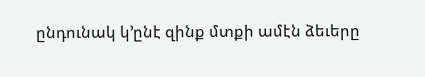ընդունակ կ՚ընէ զինք մտքի ամէն ձեւերը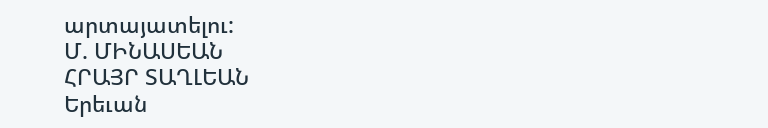արտայատելու:
Մ. ՄԻՆԱՍԵԱՆ
ՀՐԱՅՐ ՏԱՂԼԵԱՆ
Երեւան